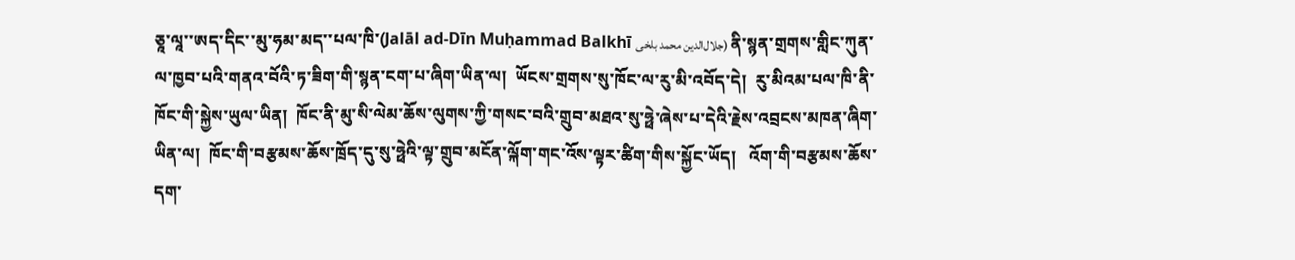ཅཱ་ལཱ་་ཨད་དིང་་མུ་ཧམ་མད་་པལ་ཁི་(Jalāl ad-Dīn Muḥammad Balkhī جلال‌الدین محمد بلخى) ནི་སྙན་གྲགས་གླིང་ཀུན་ལ་ཁྱབ་པའི་གནའ་བོའི་ཏ་ཟིག་གི་སྙན་ངག་པ་ཞིག་ཡིན་ལ།  ཡོངས་གྲགས་སུ་ཁོང་ལ་རུ་མི་འབོད་དེ།  རུ་མིའམ་པལ་ཁི་ནི་ཁོང་གི་སྐྱེས་ཡུལ་ཡིན།  ཁོང་ནི་མུ་སི་ལེམ་ཆོས་ལུགས་ཀྱི་གསང་བའི་གྲུབ་མཐའ་སུ་ཧྥེ་ཞེས་པ་དེའི་རྗེས་འབྲངས་མཁན་ཞིག་ཡིན་ལ།  ཁོང་གི་བརྩམས་ཆོས་ཁྲོད་དུ་སུ་ཧྥེའི་ལྟ་གྲུབ་མངོན་ལྐོག་གང་འོས་ལྟར་ཚིག་གིས་སྐྱོང་ཡོད།   འོག་གི་བརྩམས་ཆོས་དག་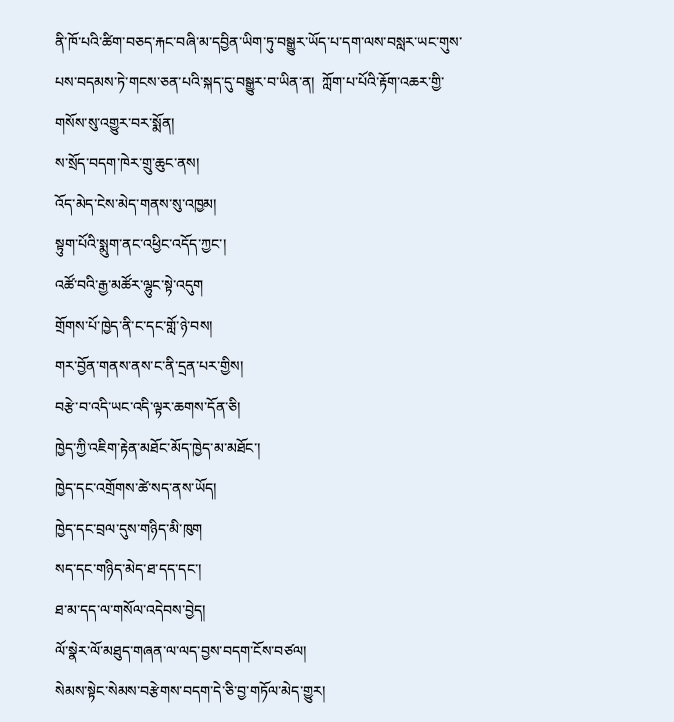ནི་ཁོ་པའི་ཚིག་བཅད་རྐང་བཞི་མ་དབྱིན་ཡིག་ཏུ་བསྒྱུར་ཡོད་པ་དག་ལས་བསླར་ཡང་གུས་པས་བདམས་ཏེ་གངས་ཅན་པའི་སྐད་དུ་བསྒྱུར་བ་ཡིན་ན།  ཀློག་པ་པོའི་རྟོག་འཆར་གྱི་གསོས་སུ་འགྱུར་བར་སྨོན།
ས་སྲོད་བདག་ཁེར་གྲུ་ཆུང་ནས།
འོད་མེད་ངེས་མེད་གནས་སུ་འཁྱམ།
སྟུག་པོའི་སྨུག་ནང་འཕྱིང་འདོད་ཀྱང་།
འཚོ་བའི་རྒྱ་མཚོར་ལྷུང་སྟེ་འདུག
གྲོགས་པོ་ཁྱེད་ནི་ང་དང་གློ་ཉེ་བས།
གར་བྱོན་གནས་ནས་ང་ནི་དྲན་པར་གྱིས།
བརྩེ་བ་འདི་ཡང་འདི་ལྟར་ཆགས་དོན་ཅི།
ཁྱེད་ཀྱི་འཇིག་རྟེན་མཐོང་མོད་ཁྱེད་མ་མཐོང་།
ཁྱེད་དང་འགྲོགས་ཚེ་སད་ནས་ཡོད།
ཁྱེད་དང་བྲལ་དུས་གཉིད་མི་ཁུག
སད་དང་གཉིད་མེད་ཐ་དད་དང་།
ཐ་མ་དད་ལ་གསོལ་འདེབས་བྱེད།
ལོ་སྣེར་ལོ་མཐུད་གཞན་ལ་ལད་བྱས་བདག་ངོས་བཙལ།
སེམས་སྟེང་སེམས་བརྩེགས་བདག་དེ་ཅི་བྱ་གཏོལ་མེད་གྱུར།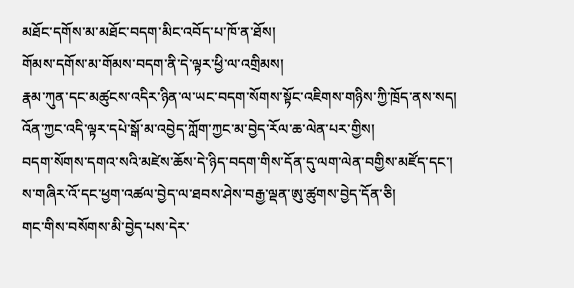མཐོང་དགོས་མ་མཐོང་བདག་མིང་འབོད་པ་ཁོ་ན་ཐོས།
གོམས་དགོས་མ་གོམས་བདག་ནི་དེ་ལྟར་ཕྱི་ལ་འགྲིམས།
རྣམ་ཀུན་དང་མཚུངས་འདིར་ཉིན་ལ་ཡང་བདག་སོགས་སྟོང་འཇིགས་གཉིས་ཀྱི་ཁྲོད་ནས་སད།
འོན་ཀྱང་འདི་ལྟར་དཔེ་སྒོ་མ་འབྱེད་ཀློག་ཀྱང་མ་བྱེད་རོལ་ཆ་ལེན་པར་གྱིས།
བདག་སོགས་དགའ་སའི་མཛེས་ཆོས་དེ་ཉིད་བདག་གིས་དོན་དུ་ལག་ལེན་བགྱིས་མཛོད་དང་།
ས་གཞིར་འོ་དང་ཕྱག་འཚལ་བྱེད་ལ་ཐབས་ཤེས་བརྒྱ་ལྡན་ཨུ་ཚུགས་བྱེད་དོན་ཅི།
གང་གིས་བསོགས་མི་བྱེད་པས་དེར་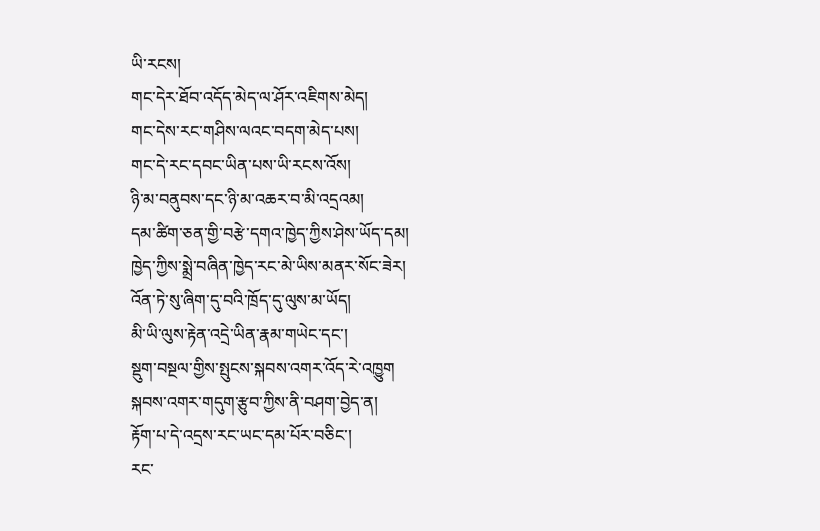ཡི་རངས།
གང་དེར་ཐོབ་འདོད་མེད་ལ་ཤོར་འཇིགས་མེད།
གང་དེས་རང་གཤིས་ལའང་བདག་མེད་པས།
གང་དེ་རང་དབང་ཡིན་པས་ཡི་རངས་འོས།
ཉི་མ་བནུབས་དང་ཉི་མ་འཆར་བ་མི་འདྲའམ།
དམ་ཚིག་ཅན་གྱི་བརྩེ་དགའ་ཁྱེད་ཀྱིས་ཤེས་ཡོད་དམ།
ཁྱེད་ཀྱིས་སྨྲེ་བཞིན་ཁྱེད་རང་མེ་ཡིས་མནར་སོང་ཟེར།
འོན་ཏེ་སུ་ཞིག་དུ་བའི་ཁྲོད་དུ་ལུས་མ་ཡོད།
མི་ཡི་ལུས་རྟེན་འདྲེ་ཡིན་རྣམ་གཡེང་དང་།
སྡུག་བསྔལ་གྱིས་སྤུངས་སྐབས་འགར་འོད་རེ་འཁྱུག
སྐབས་འགར་གདུག་རྩུབ་ཀྱིས་ནི་བཤག་བྱེད་ན།
རྟོག་པ་དེ་འདྲས་རང་ཡང་དམ་པོར་བཅིང་།
རང་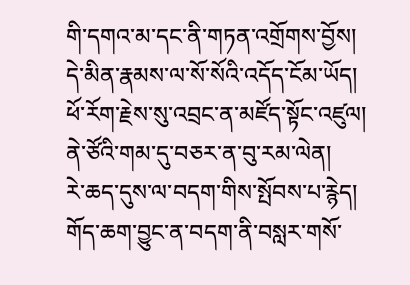གི་དགའ་མ་དང་ནི་གཏན་འགྲོགས་བྱོས།
དེ་མིན་རྣམས་ལ་སོ་སོའི་འདོད་ངོམ་ཡོད།
ཕོ་རོག་རྗེས་སུ་འབྲང་ན་མཛོད་སྟོང་འཛུལ།
ནེ་ཙོའི་གམ་དུ་བཅར་ན་བུ་རམ་ལེན།
རེ་ཆད་དུས་ལ་བདག་གིས་སྤོབས་པ་རྙེད།
གོད་ཆག་བྱུང་ན་བདག་ནི་བསླར་གསོ་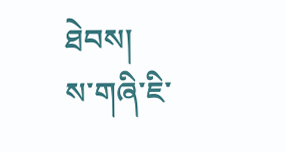ཐེབས།
ས་གཞི་ཇི་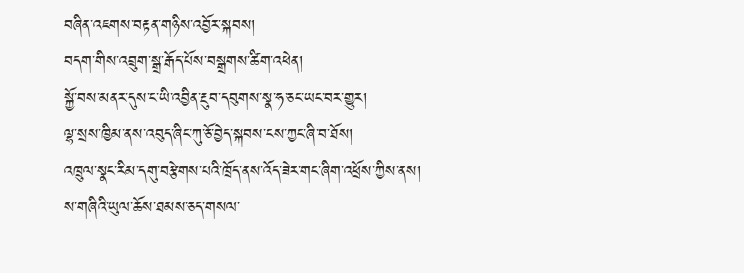བཞིན་འཇགས་བརྟན་གཉིས་འབྱོར་སྐབས།
བདག་གིས་འབྲུག་སྒྲ་རྒོད་པོས་བསྒྲགས་ཚིག་འཕེན།
སྐྱོ་བས་མནར་དུས་ང་ཡི་འབྱིན་རྔུབ་དབུགས་སྣ་ཧ་ཅང་ཡང་བར་གྱུར།
ལྷ་སྲས་ཁྱིམ་ནས་འབུད་ཞིང་ཀུ་ཅོ་བྱེད་སྐབས་ངས་ཀྱང་ཞི་བ་ཐོས།
འཁྲུལ་སྣང་རིམ་དགུ་བརྩེགས་པའི་ཁྲོད་ནས་འོད་ཟེར་གང་ཞིག་འཕྲོས་ཀྱིས་ནས།
ས་གཞིའི་ཡུལ་ཆོས་ཐམས་ཅད་གསལ་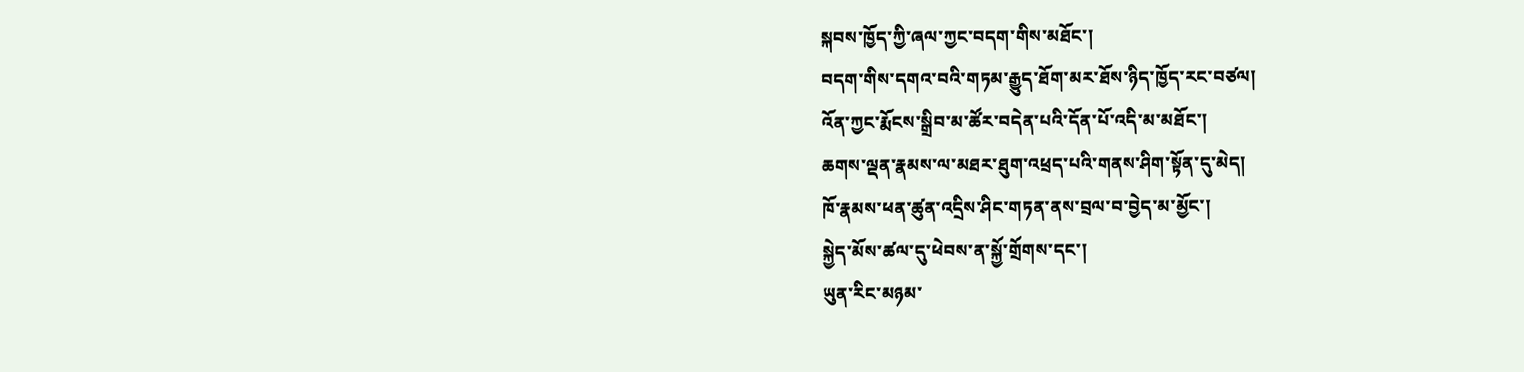སྐབས་ཁྱོད་ཀྱི་ཞལ་ཀྱང་བདག་གིས་མཐོང་།
བདག་གིས་དགའ་བའི་གཏམ་རྒྱུད་ཐོག་མར་ཐོས་ཉིད་ཁྱོད་རང་བཙལ།
འོན་ཀྱང་རྨོངས་སྒྲིབ་མ་ཚོར་བདེན་པའི་དོན་པོ་འདི་མ་མཐོང་།
ཆགས་ལྡན་རྣམས་ལ་མཐར་ཐུག་འཕྲད་པའི་གནས་ཤིག་སྟོན་དུ་མེད།
ཁོ་རྣམས་ཕན་ཚུན་འདྲིས་ཤིང་གཏན་ནས་བྲལ་བ་བྱེད་མ་མྱོང་།
སྐྱེད་མོས་ཚལ་དུ་ཕེབས་ན་སྐྱོ་གྲོགས་དང་།
ཡུན་རིང་མཉམ་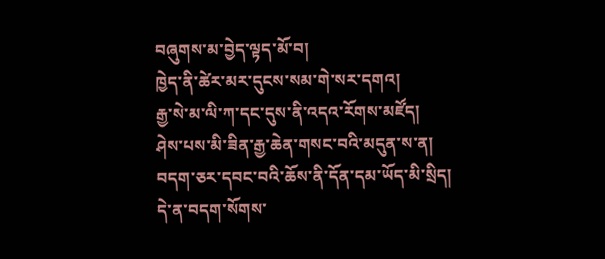བཞུགས་མ་བྱེད་ལྟད་མོ་བ།
ཁྱེད་ནི་ཚེར་མར་དུངས་སམ་གེ་སར་དགའ།
རྒྱ་སེ་མ་ལི་ཀ་དང་དུས་ནི་འདའ་རོགས་མཛོད།
ཤེས་པས་མི་ཟིན་རྒྱ་ཆེན་གསང་བའི་མདུན་ས་ན།
བདག་ཅར་དབང་བའི་ཆོས་ནི་དོན་དམ་ཡོད་མི་སྲིད།
དེ་ན་བདག་སོགས་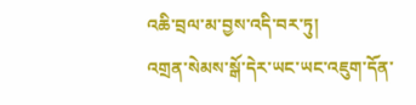འཆི་བྲལ་མ་བྱས་འདི་བར་ཏུ།
འགྲན་སེམས་སྒོ་དེར་ཡང་ཡང་འཇུག་དོན་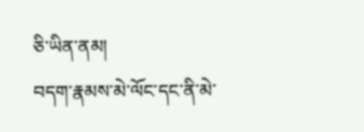ཅི་ཡིན་ནམ།
བདག་རྣམས་མེ་ལོང་དང་ནི་མེ་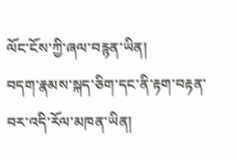ལོང་ངོས་ཀྱི་ཞལ་བརྙན་ཡིན།
བདག་རྣམས་སྐད་ཅིག་དང་ནི་རྟག་བརྟན་བར་འདི་རོལ་མཁན་ཡིན།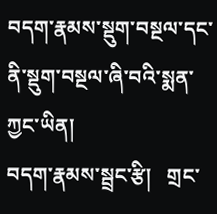བདག་རྣམས་སྡུག་བསྔལ་དང་ནི་སྡུག་བསྔལ་ཞི་བའི་སྨན་ཀྱང་ཡིན།
བདག་རྣམས་སྦྲང་རྩི།   གྲང་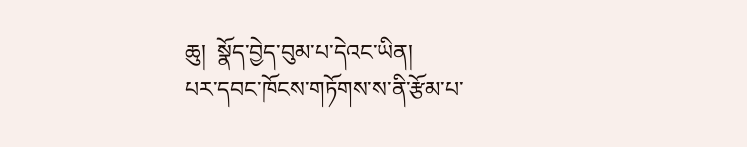ཆུ།  སྣོད་བྱེད་བུམ་པ་དེའང་ཡིན།
པར་དབང་ཁོངས་གཏོགས་ས་ནི་རྩོམ་པ་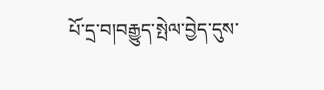པོ་དྲ་བ།བརྒྱུད་སྤེལ་བྱེད་དུས་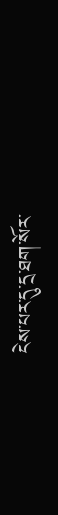ངེས་པར་དུ་དྲ་ཐག་སོར་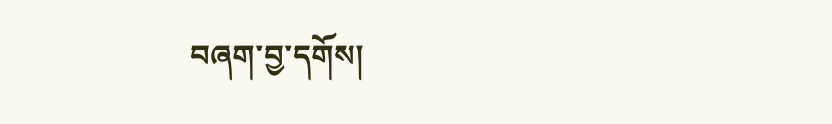བཞག་བྱ་དགོས།